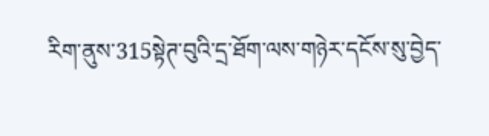རིག་ནུས་315སྟེཊ་བུའི་དྲ་ཐོག་ལས་གཉེར་དངོས་སུ་བྱེད་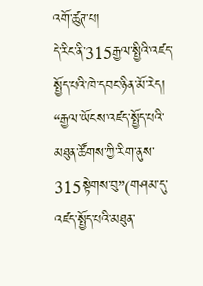འགོ་ཚུཊ་པ།
དེ་རིང་ནི་315རྒྱལ་སྤྱིའི་འཛད་སྤྱོད་པའི་ཁེ་དབང་ཉིན་མོ་རེད། “རྒྱལ་ཡོངས་འཛད་སྤྱོད་པའི་མཐུན་ཚོགས་ཀྱི་རིག་ནུས་315སྟེགས་བུ”(གཤམ་དུ་འཛད་སྤྱོད་པའི་མཐུན་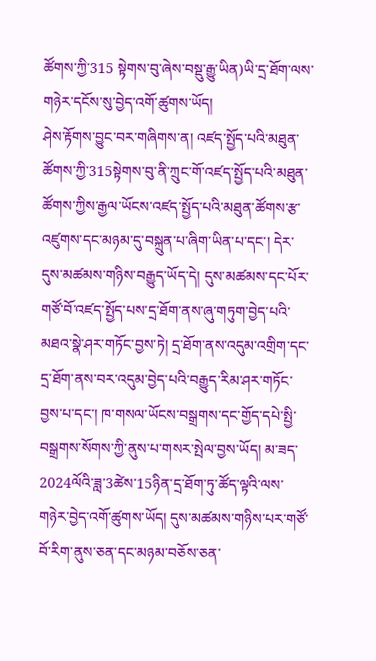ཚོགས་ཀྱི་315 སྟེགས་བུ་ཞེས་བསྡུ་རྒྱུ་ཡིན)ཡི་དྲ་ཐོག་ལས་གཉེར་དངོས་སུ་བྱེད་འགོ་ཚུགས་ཡོད།
ཤེས་རྟོགས་བྱུང་བར་གཞིགས་ན། འཛད་སྤྱོད་པའི་མཐུན་ཚོགས་ཀྱི་315སྟེགས་བུ་ནི་ཀྲུང་གོ་འཛད་སྤྱོད་པའི་མཐུན་ཚོགས་ཀྱིས་རྒྱལ་ཡོངས་འཛད་སྤྱོད་པའི་མཐུན་ཚོགས་རྩ་འཛུགས་དང་མཉམ་དུ་བསྐྲུན་པ་ཞིག་ཡིན་པ་དང་། དེར་དུས་མཚམས་གཉིས་བརྒྱུད་ཡོད་དེ། དུས་མཚམས་དང་པོར་གཙོ་བོ་འཛད་སྤྱོད་པས་དྲ་ཐོག་ནས་ཞུ་གཏུག་བྱེད་པའི་མཐའ་སྣེ་ཤར་གཏོང་བྱས་ཏེ། དྲ་ཐོག་ནས་འདུམ་འགྲིག་དང་དྲ་ཐོག་ནས་བར་འདུམ་བྱེད་པའི་བརྒྱུད་རིམ་ཤར་གཏོང་བྱས་པ་དང་། ཁ་གསལ་ཡོངས་བསྒྲགས་དང་གྱོད་དཔེ་སྤྱི་བསྒྲགས་སོགས་ཀྱི་ནུས་པ་གསར་སྤེལ་བྱས་ཡོད། མ་ཟད་2024ལོའི་ཟླ་3ཚེས་15ཉིན་དྲ་ཐོག་ཏུ་ཚོད་ལྟའི་ལས་གཉེར་བྱེད་འགོ་ཚུགས་ཡོད། དུས་མཚམས་གཉིས་པར་གཙོ་བོ་རིག་ནུས་ཅན་དང་མཉམ་བཅོས་ཅན་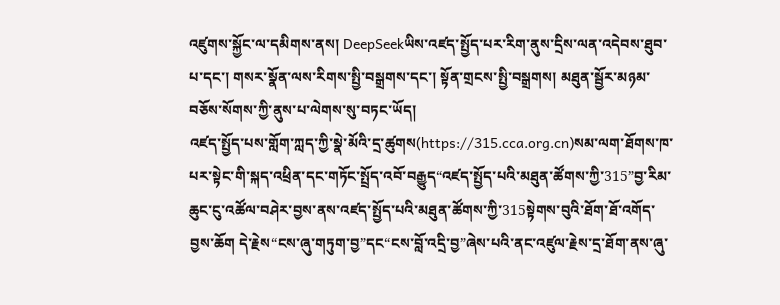འཛུགས་སྐྱོང་ལ་དམིགས་ནས། DeepSeekཡིས་འཛད་སྤྱོད་པར་རིག་ནུས་དྲིས་ལན་འདེབས་ཐུབ་པ་དང་། གསར་སྣོན་ལས་རིགས་སྤྱི་བསྒྲགས་དང་། སྟོན་གྲངས་སྤྱི་བསྒྲགས། མཐུན་སྦྱོར་མཉམ་བཅོས་སོགས་ཀྱི་ནུས་པ་ལེགས་སུ་བཏང་ཡོད།
འཛད་སྤྱོད་པས་གློག་ཀླད་ཀྱི་སྣེ་མོའི་དྲ་ཚུགས(https://315.cca.org.cn)སམ་ལག་ཐོགས་ཁ་པར་སྟེང་གི་སྐད་འཕྲིན་དང་གཏོང་སྤྲོད་འབོ་བརྒྱུད“འཛད་སྤྱོད་པའི་མཐུན་ཚོགས་ཀྱི་315”བྱ་རིམ་ཆུང་ངུ་འཚོལ་བཤེར་བྱས་ནས་འཛད་སྤྱོད་པའི་མཐུན་ཚོགས་ཀྱི་315སྟེགས་བུའི་ཐོག་ཐོ་འགོད་བྱས་ཆོག དེ་རྗེས“ངས་ཞུ་གཏུག་བྱ”དང“ངས་བློ་འདྲི་བྱ”ཞེས་པའི་ནང་འཛུལ་རྗེས་དྲ་ཐོག་ནས་ཞུ་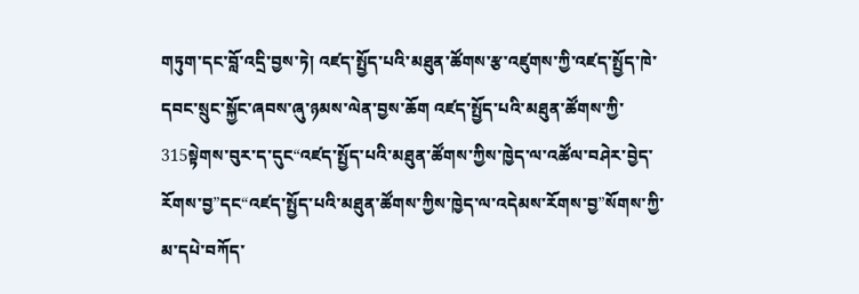གཏུག་དང་བློ་འདྲི་བྱས་ཏེ། འཛད་སྤྱོད་པའི་མཐུན་ཚོགས་རྩ་འཛུགས་ཀྱི་འཛད་སྤྱོད་ཁེ་དབང་སྲུང་སྐྱོང་ཞབས་ཞུ་ཉམས་ལེན་བྱས་ཆོག འཛད་སྤྱོད་པའི་མཐུན་ཚོགས་ཀྱི་315སྟེགས་བུར་ད་དུང“འཛད་སྤྱོད་པའི་མཐུན་ཚོགས་ཀྱིས་ཁྱེད་ལ་འཚོལ་བཤེར་བྱེད་རོགས་བྱ”དང“འཛད་སྤྱོད་པའི་མཐུན་ཚོགས་ཀྱིས་ཁྱེད་ལ་འདེམས་རོགས་བྱ”སོགས་ཀྱི་མ་དཔེ་བཀོད་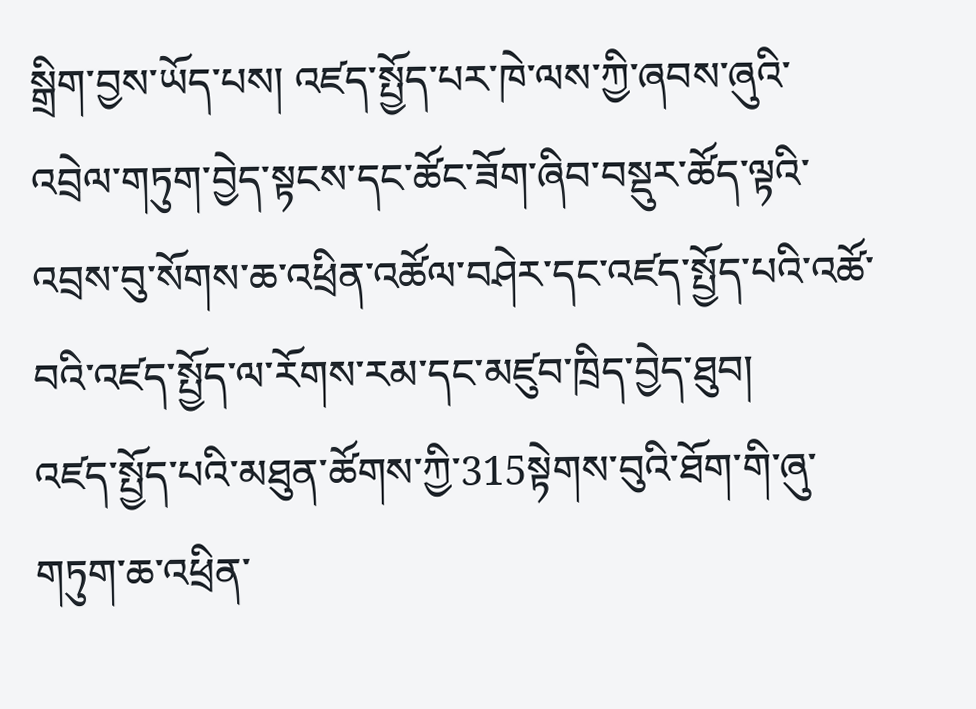སྒྲིག་བྱས་ཡོད་པས། འཛད་སྤྱོད་པར་ཁེ་ལས་ཀྱི་ཞབས་ཞུའི་འབྲེལ་གཏུག་བྱེད་སྟངས་དང་ཚོང་ཟོག་ཞིབ་བསྡུར་ཚོད་ལྟའི་འབྲས་བུ་སོགས་ཆ་འཕྲིན་འཚོལ་བཤེར་དང་འཛད་སྤྱོད་པའི་འཚོ་བའི་འཛད་སྤྱོད་ལ་རོགས་རམ་དང་མཛུབ་ཁྲིད་བྱེད་ཐུབ།
འཛད་སྤྱོད་པའི་མཐུན་ཚོགས་ཀྱི་315སྟེགས་བུའི་ཐོག་གི་ཞུ་གཏུག་ཆ་འཕྲིན་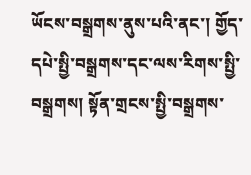ཡོངས་བསྒྲགས་ནུས་པའི་ནང་། གྱོད་དཔེ་སྤྱི་བསྒྲགས་དང་ལས་རིགས་སྤྱི་བསྒྲགས། སྟོན་གྲངས་སྤྱི་བསྒྲགས་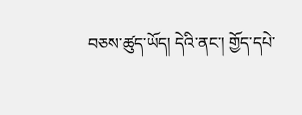བཅས་ཚུད་ཡོད། དེའི་ནང་། གྱོད་དཔེ་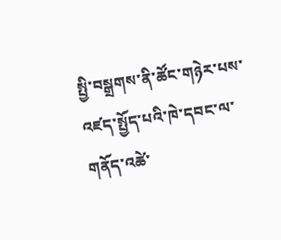སྤྱི་བསྒྲགས་ནི་ཚོང་གཉེར་པས་འཛད་སྤྱོད་པའི་ཁེ་དབང་ལ་གནོད་འཚེ་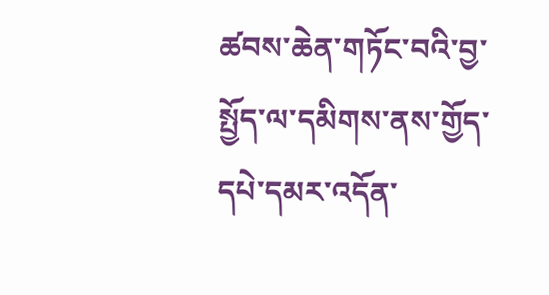ཚབས་ཆེན་གཏོང་བའི་བྱ་སྤྱོད་ལ་དམིགས་ནས་གྱོད་དཔེ་དམར་འདོན་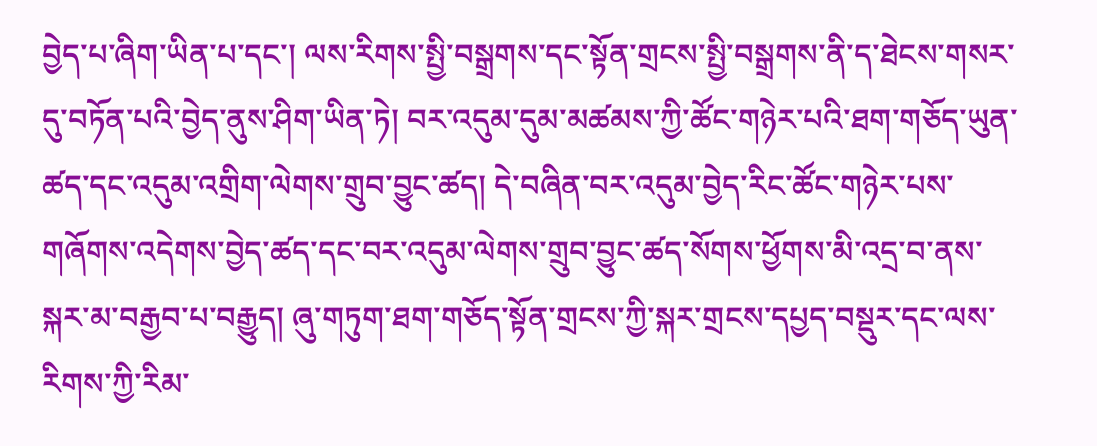བྱེད་པ་ཞིག་ཡིན་པ་དང་། ལས་རིགས་སྤྱི་བསྒྲགས་དང་སྟོན་གྲངས་སྤྱི་བསྒྲགས་ནི་ད་ཐེངས་གསར་དུ་བཏོན་པའི་བྱེད་ནུས་ཤིག་ཡིན་ཏེ། བར་འདུམ་དུམ་མཚམས་ཀྱི་ཚོང་གཉེར་པའི་ཐག་གཅོད་ཡུན་ཚད་དང་འདུམ་འགྲིག་ལེགས་གྲུབ་བྱུང་ཚད། དེ་བཞིན་བར་འདུམ་བྱེད་རིང་ཚོང་གཉེར་པས་གཞོགས་འདེགས་བྱེད་ཚད་དང་བར་འདུམ་ལེགས་གྲུབ་བྱུང་ཚད་སོགས་ཕྱོགས་མི་འདྲ་བ་ནས་སྐར་མ་བརྒྱབ་པ་བརྒྱུད། ཞུ་གཏུག་ཐག་གཅོད་སྟོན་གྲངས་ཀྱི་སྐར་གྲངས་དཔྱད་བསྡུར་དང་ལས་རིགས་ཀྱི་རིམ་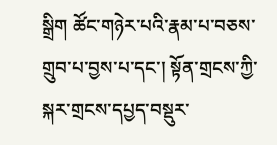སྒྲིག ཚོང་གཉེར་པའི་རྣམ་པ་བཅས་གྲུབ་པ་བྱས་པ་དང་། སྟོན་གྲངས་ཀྱི་སྐར་གྲངས་དཔྱད་བསྡུར་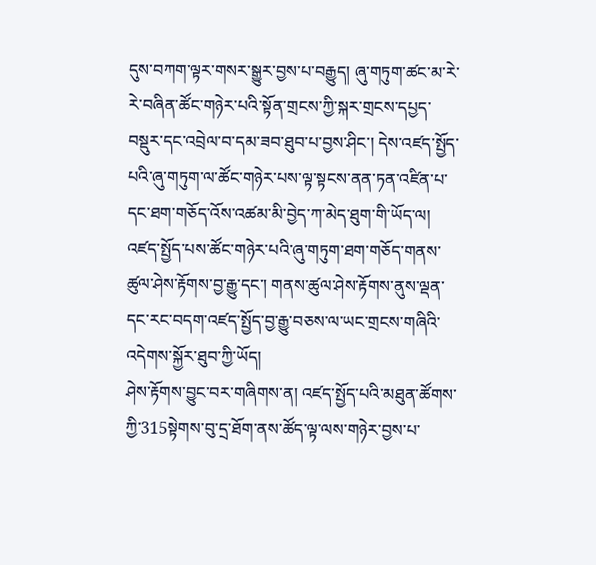དུས་བཀག་ལྟར་གསར་སྒྱུར་བྱས་པ་བརྒྱུད། ཞུ་གཏུག་ཚང་མ་རེ་རེ་བཞིན་ཚོང་གཉེར་པའི་སྟོན་གྲངས་ཀྱི་སྐར་གྲངས་དཔྱད་བསྡུར་དང་འབྲེལ་བ་དམ་ཟབ་ཐུབ་པ་བྱས་ཤིང་། དེས་འཛད་སྤྱོད་པའི་ཞུ་གཏུག་ལ་ཚོང་གཉེར་པས་ལྟ་སྟངས་ནན་ཏན་འཛིན་པ་དང་ཐག་གཅོད་འོས་འཚམ་མི་བྱེད་ཀ་མེད་ཐུག་གི་ཡོད་ལ། འཛད་སྤྱོད་པས་ཚོང་གཉེར་པའི་ཞུ་གཏུག་ཐག་གཅོད་གནས་ཚུལ་ཤེས་རྟོགས་བྱ་རྒྱུ་དང་། གནས་ཚུལ་ཤེས་རྟོགས་ནུས་ལྡན་དང་རང་བདག་འཛད་སྤྱོད་བྱ་རྒྱུ་བཅས་ལ་ཡང་གྲངས་གཞིའི་འདེགས་སྐྱོར་ཐུབ་ཀྱི་ཡོད།
ཤེས་རྟོགས་བྱུང་བར་གཞིགས་ན། འཛད་སྤྱོད་པའི་མཐུན་ཚོགས་ཀྱི་315སྟེགས་བུ་དྲ་ཐོག་ནས་ཚོད་ལྟ་ལས་གཉེར་བྱས་པ་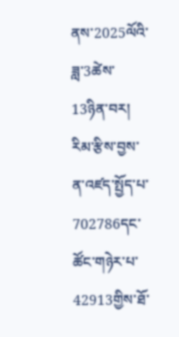ནས་2025ལོའི་ཟླ་3ཚེས་13ཉིན་བར། རིམ་རྩིས་བྱས་ན་འཛད་སྤྱོད་པ་702786དང་ཚོང་གཉེར་པ་42913གྱིས་ཐོ་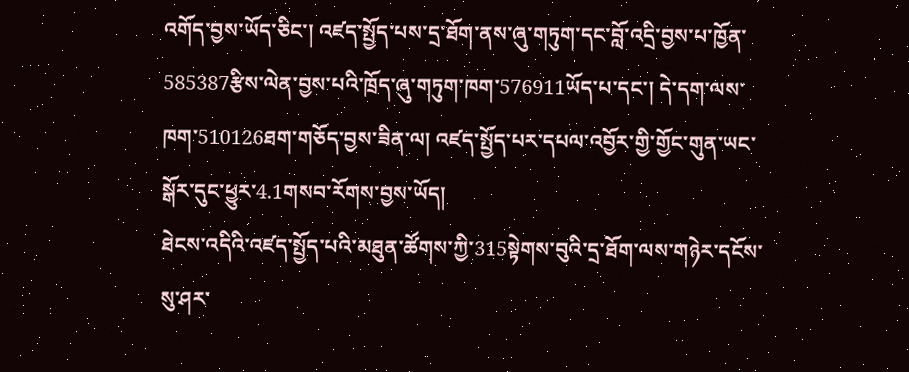འགོད་བྱས་ཡོད་ཅིང་། འཛད་སྤྱོད་པས་དྲ་ཐོག་ནས་ཞུ་གཏུག་དང་བློ་འདྲི་བྱས་པ་ཁྱོན་585387རྩིས་ལེན་བྱས་པའི་ཁྲོད་ཞུ་གཏུག་ཁག་576911ཡོད་པ་དང་། དེ་དག་ལས་ཁག་510126ཐག་གཅོད་བྱས་ཟིན་ལ། འཛད་སྤྱོད་པར་དཔལ་འབྱོར་གྱི་གྱོང་གུན་ཡང་སྒོར་དུང་ཕྱུར་4.1གསབ་རོགས་བྱས་ཡོད།
ཐེངས་འདིའི་འཛད་སྤྱོད་པའི་མཐུན་ཚོགས་ཀྱི་315སྟེགས་བུའི་དྲ་ཐོག་ལས་གཉེར་དངོས་སུ་ཤར་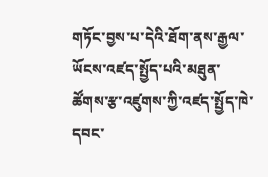གཏོང་བྱས་པ་དེའི་ཐོག་ནས་རྒྱལ་ཡོངས་འཛད་སྤྱོད་པའི་མཐུན་ཚོགས་རྩ་འཛུགས་ཀྱི་འཛད་སྤྱོད་ཁེ་དབང་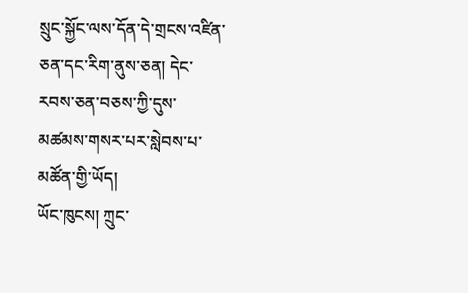སྲུང་སྐྱོང་ལས་དོན་དེ་གྲངས་འཛིན་ཅན་དང་རིག་ནུས་ཅན། དེང་རབས་ཅན་བཅས་ཀྱི་དུས་མཚམས་གསར་པར་སླེབས་པ་མཚོན་གྱི་ཡོད།
ཡོང་ཁུངས། ཀྲུང་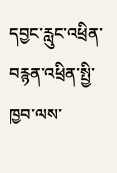དབྱང་རླུང་འཕྲིན་བརྙན་འཕྲིན་སྤྱི་ཁྱབ་ལས་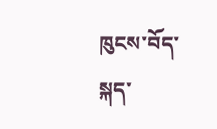ཁུངས་བོད་སྐད་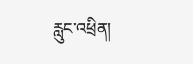རླུང་འཕྲིན།